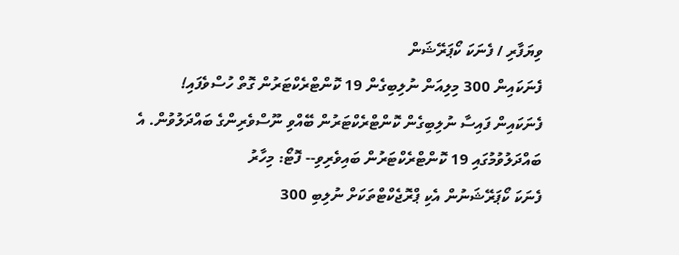ވިޔަފާރި / ފެނަކަ ކޯޕަރޭޝަން
ފެނަކައިން 300 މިލިއަން ނުލިބިގެން 19 ކޮންޓްރެކްޓަރުން ގޮތް ހުސްވެފައި!
ފެނަކައިން ފައިސާ ނުލިބިގެން ކޮންޓްރެކްޓަރުން ބޭއްވި ނޫސްވެރިންގެ ބައްދަލުވުން. އެ ބައްދަލުވުމުގައި 19 ކޮންޓްރެކްޓަރުން ބައިވެރިވި-- ފޮޓޯ: މިހާރު
ފެނަކަ ކޯޕަރޭޝަނުން އެކި ޕްރޮޖެކްޓްތަކަށް ނުލިބި 300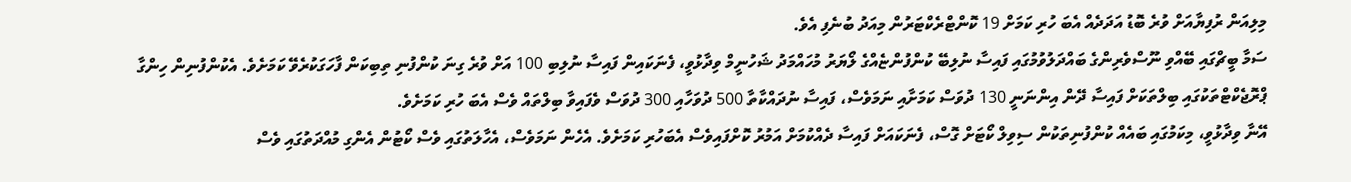މިލިއަން ރުފިޔާއަށް ވުރެ ބޮޑު އަދަދެއް އެބަ ހުރި ކަމަށް 19 ކޮންޓްރެކްޓަރުން މިއަދު ބުނެފި އެވެ.
ސަމާ ބީޗްގައި ބޭއްވި ނޫސްވެރިންގެ ބައްދަލުވުމުގައި ފައިސާ ނުލިބޭ ކުންފުންޏެއްގެ ލޯޔަރު މުހައްމަދު ޝަހުނީމް ވިދާޅުވީ، ފެނަކައިން ފައިސާ ނުލިބި 100 އަށް ވުރެ ގިނަ ކުންފުނި ތިބިކަން ފާހަގަކުރެވޭ ކަމަށެވެ. އެކުންފުނިން ހިންގާ ޕްރޮޖެކްޓްތަކުގައި ބިލްތަކަށް ފައިސާ ދޭން އިންނަނީ 130 ދުވަސް ކަމަށާއި ނަމަވެސް، ފައިސާ ނުދައްކާތާ 500 ދުވަހާއި 300 ދުވަސް ވެފައިވާ ބިލްތައް ވެސް އެބަ ހުރި ކަމަށެވެ.
އޭނާ ވިދާޅުވީ، މިކަމުގައި ބައެއް ކުންފުނިތަކުން ސިވިލް ކޯޓަށް ގޮސް، ފެނަކައަށް ފައިސާ ދެއްކުމަށް އަމުރު ކޮށްފައިވެސް އެބަހުރި ކަމަށެވެ. އެހެން ނަމަވެސް، އެހާލަތުގައި ވެސް ކޯޓުން އެންގި މުއްދަތުގައި ވެސް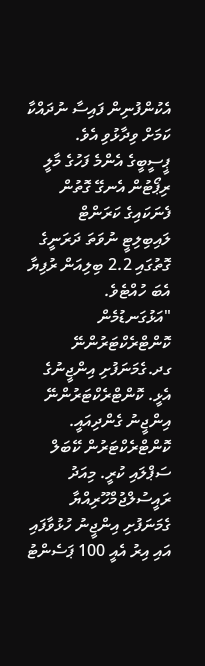އެކުންފުނިން ފައިސާ ނުދައްކާ ކަމަށް ވިދާޅުވި އެވެ.
ޕީސީބީގެ އެންމެ ފަހުގެ މާލީ ރިޕޯޓުން އެނގޭ ގޮތުން ފެނަކައިގެ ކަރަންޓް ލައިބިލިޓީ ނުވަތަ ދަރަނީގެ ގޮތުގައި 2.2 ބިލިއަން ރުފިޔާ އެބަ ހުއްޓެވެ.
"އަޅުގަނޑުމެން ކޮންޓްރެކްޓަރުންނޭ ގދ.ގެމަނަފުށި އިންޖީނުގެ އެޅީ. ކޮންޓްރެކްޓަރުންނޭ އިންޖީނު ގެންދިއައީ. ކޮންޓްރެކްޓަރުން ކޭބަލް ސަޕްލައި ކުރީ. މިއަދު ރައީސުލްޖުމްހޫރިއްޔާ ގެމަނަފުށި އިންޖީނު ހުޅުވާފައި އައި އިރު އެއީ 100 ޕަސެންޓު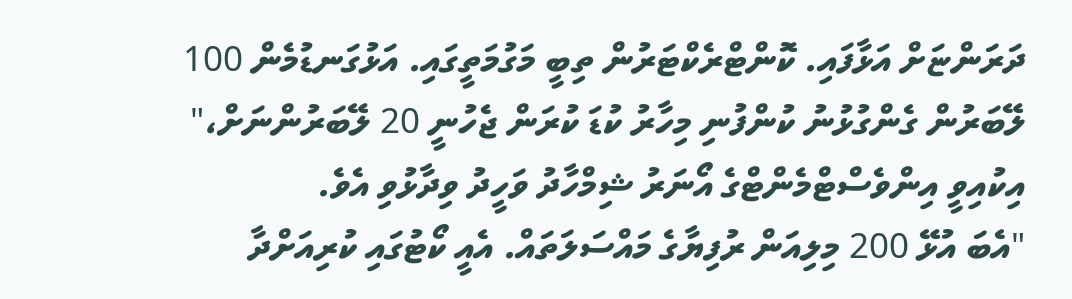ދަރަންޏަށް އަޅާފައި. ކޮންޓްރެކްޓަރުން ތިބީ މަގުމަތީގައި. އަޅުގަނޑުމެން 100 ލޭބަރުން ގެންގުޅުނު ކުންފުނި މިހާރު ކުޑަ ކުރަން ޖެހުނީ 20 ލޭބަރުންނަށް،" އިކުއިވީ އިންވެސްޓްމެންޓްގެ އޯނަރު ޝިމްހާދު ވަހީދު ވިދާޅުވި އެވެ.
"އެބަ އުޅޭ 200 މިލިއަން ރުފިޔާގެ މައްސަލަތައް. އެއީ ކޯޓުގައި ކުރިއަށްދާ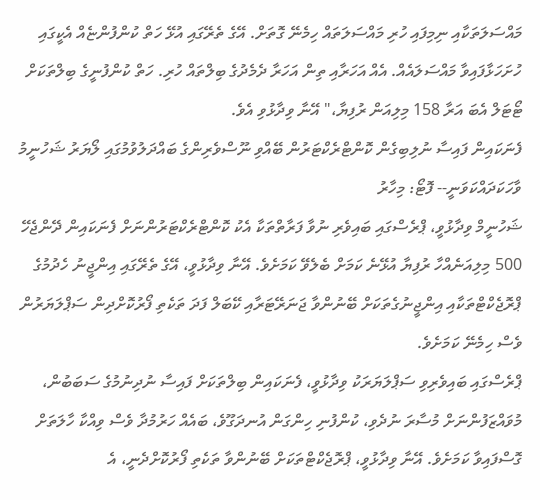މައްސަލަތަކާއި ނިމިފައި ހުރި މައްސަލަތައް ހިމެނޭ ގޮތަށް. އޭގެ ތެރޭގައި އުޅޭ ހަތް ކުންފުންޏެއް އެކީގައި ހުށަހަޅާފައިވާ މައްސަލައެއް. އެއް އަހަރާއި ތިން އަހަރާ ދެމެދުގެ ބިލްތައް ހުރި. ހަތް ކުންފުނީގެ ބިލްތަކަށް ޓޯޓަލް އެބަ އަރާ 158 މިލިއަން ރުފިޔާ،" އޭނާ ވިދާޅުވި އެވެ.
ފެނަކައިން ފައިސާ ނުލިބިގެން ކޮންޓްރެކްޓަރުން ބޭއްވި ނޫސްވެރިންގެ ބައްދަލުވުމުގައި ލޯޔަރު ޝަހުނީމު ވާހަކަދައްކަވަނީ-- ފޮޓޯ: މިހާރު
ޝަހުނީމް ވިދާޅުވީ، ޕްރެސްގައި ބައިވެރި ނުވާ ފަރާތްތަކާ އެކު ކޮންޓްރެކްޓަރުންނަށް ފެނަކައިން ދޭންޖެހޭ 500 މިލިއަނެއްހާ ރުފިޔާ އުޅޭނެ ކަމަށް ބެލެވޭ ކަމަށެވެ. އޭނާ ވިދާޅުވީ، އޭގެ ތެރޭގައި އިންޖީނު ހެދުމުގެ ޕްރޮޖެކްޓްތަކާއި އިންޖީނުގެތަކަށް ބޭނުންވާ ޖަނަރޭޓަރާއި ކޭބަލް ފަދަ ތަކެތި ފޯރުކޮށްދިން ސަޕްލަޔަރުން ވެސް ހިމެނޭ ކަމަށެވެ.
ޕްރެސްގައި ބައިވެރިވި ސަޕްލަޔަރަކު ވިދާޅުވީ، ފެނަކައިން ބިލްތަކަށް ފައިސާ ނުދިނުމުގެ ސަބަބުން، މުވައްޒަފުންނަށް މުސާރަ ނުދެވި، ކުންފުނި ހިންގަން އުނދަގޫވެ، ބައެއް ހަރުމުދާ ވެސް ވިއްކާ ހާލަތަށް ގޮސްފައިވާ ކަމަށެވެ. އޭނާ ވިދާޅުވީ، ޕްރޮޖެކްޓްތަކަށް ބޭނުންވާ ތަކެތި ފޯރުކޮށްދެނީ، އެ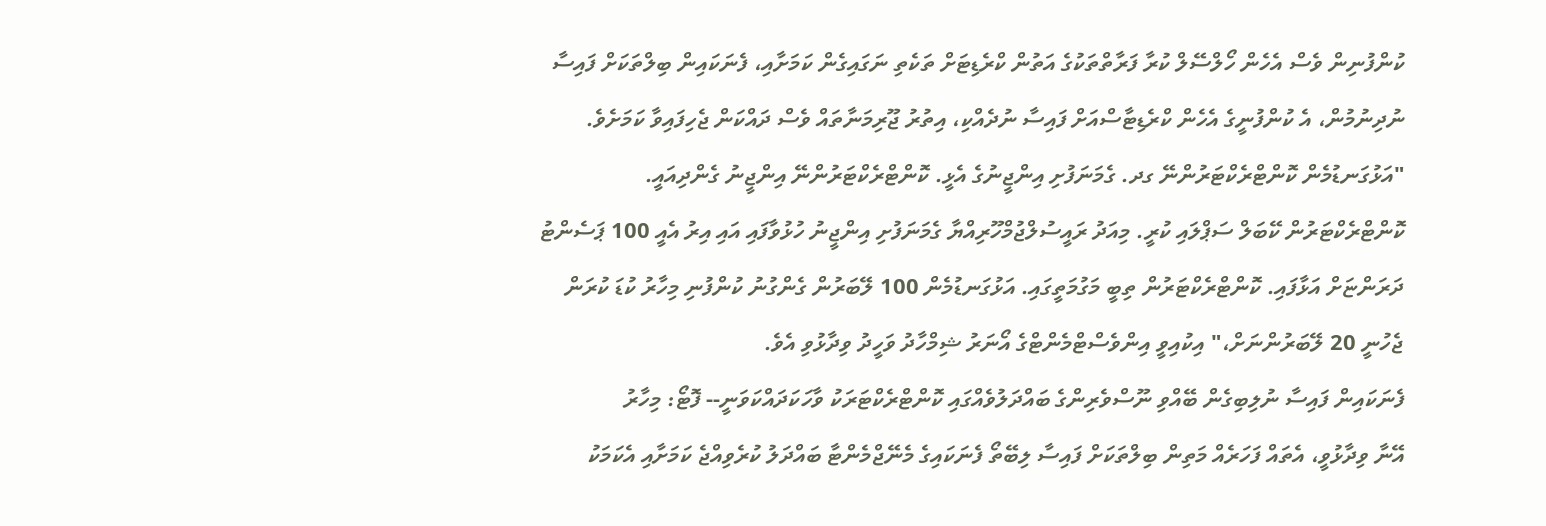ކުންފުނިން ވެސް އެހެން ހޯލްސޭލް ކުރާ ފަރާތްތަކުގެ އަތުން ކްރެޑިޓަށް ތަކެތި ނަގައިގެން ކަމަށާއި، ފެނަކައިން ބިލްތަކަށް ފައިސާ ނުދިނުމުން، އެ ކުންފުނީގެ އެހެން ކްރެޑިޓާސްއަށް ފައިސާ ނުދެއްކި، އިތުރު ޖޫރިމަނާތައް ވެސް ދައްކަން ޖެހިފައިވާ ކަމަށެވެ.
"އަޅުގަނޑުމެން ކޮންޓްރެކްޓަރުންނޭ ގދ. ގެމަނަފުށި އިންޖީނުގެ އެޅީ. ކޮންޓްރެކްޓަރުންނޭ އިންޖީނު ގެންދިއައީ. ކޮންޓްރެކްޓަރުން ކޭބަލް ސަޕްލައި ކުރީ. މިއަދު ރައީސުލްޖުމްހޫރިއްޔާ ގެމަނަފުށި އިންޖީނު ހުޅުވާފައި އައި އިރު އެއީ 100 ޕަސެންޓު ދަރަންޏަށް އަޅާފައި. ކޮންޓްރެކްޓަރުން ތިބީ މަގުމަތީގައި. އަޅުގަނޑުމެން 100 ލޭބަރުން ގެންގުނު ކުންފުނި މިހާރު ކުޑަ ކުރަން ޖެހުނީ 20 ލޭބަރުންނަށް،" އިކުއިވީ އިންވެސްޓްމެންޓްގެ އޯނަރު ޝިމްހާދު ވަހީދު ވިދާޅުވި އެވެ.
ފެނަކައިން ފައިސާ ނުލިބިގެން ބޭއްވި ނޫސްވެރިންގެ ބައްދަލުވެއްގައި ކޮންޓްރެކްޓަރަކު ވާހަކަދައްކަވަނީ-- ފޮޓޯ: މިހާރު
އޭނާ ވިދާޅުވީ، އެތައް ފަހަރެއް މަތިން ބިލްތަކަށް ފައިސާ ލިބޭތޯ ފެނަކައިގެ މެނޭޖްމެންޓާ ބައްދަލު ކުރެވިއްޖެ ކަމަށާއި އެކަމަކު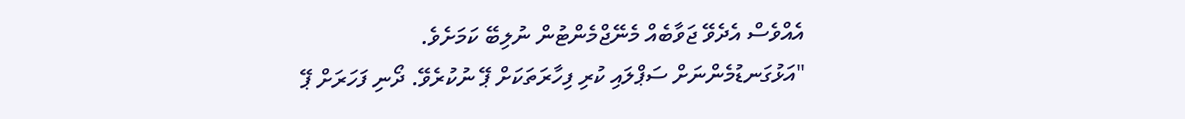އެއްވެސް އެދެވޭ ޖަވާބެއް މެނޭޖްމެންޓުން ނުލިބޭ ކަމަށެވެ.
"އަޅުގަނޑުމެންނަށް ސަޕްލައި ކުރި ފިހާރަތަކަށް ޕޭ ނުކުރެވޭ. ދޯނި ފަހަރަށް ޕޭ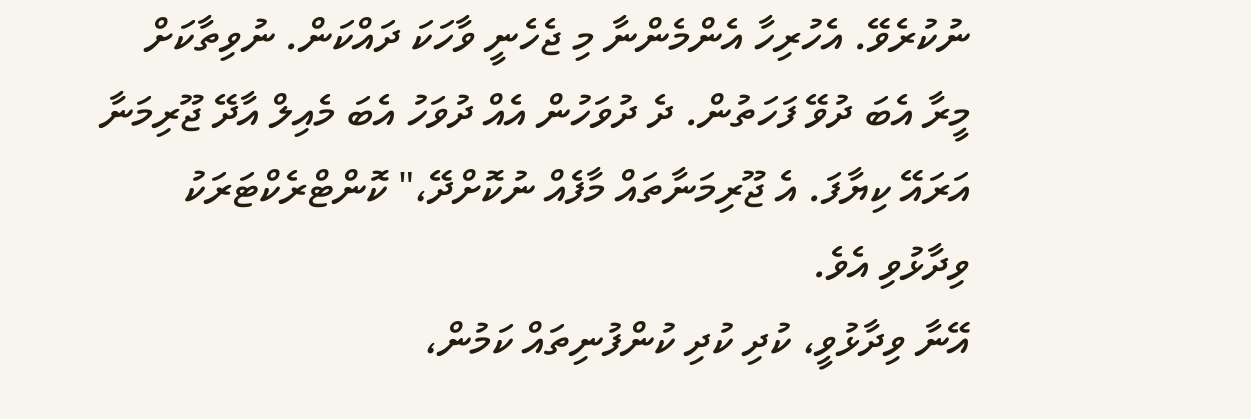ނުކުރެވޭ. އެހުރިހާ އެންމެންނާ މި ޖެހެނީ ވާހަކަ ދައްކަން. ނުވިތާކަށް މީރާ އެބަ ދުވޭ ފަހަތުން. ދެ ދުވަހުން އެއް ދުވަހު އެބަ މެއިލް އާދޭ ޖޫރިމަނާ އަރައޭ ކިޔާފަ. އެ ޖޫރިމަނާތައް މާފެއް ނުކޮށްދޭ،" ކޮންޓްރެކްޓަރަކު ވިދާޅުވި އެވެ.
އޭނާ ވިދާޅުވީ، ކުދި ކުދި ކުންފުނިތައް ކަމުން،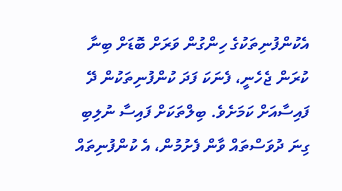އެކުންފުނިތަކުގެ ހިންގުން ވަރަށް ބޮޑަށް ބިނާ ކުރަން ޖެހެނީ، ފެނަކަ ފަދަ ކުންފުނިތަކުން ދޭ ފައިސާއަށް ކަމަށެވެ. ބިލްތަކަށް ފައިސާ ނުލިބި ގިނަ ދުވަސްތައް ވާން ފެށުމުން، އެ ކުންފުނިތައް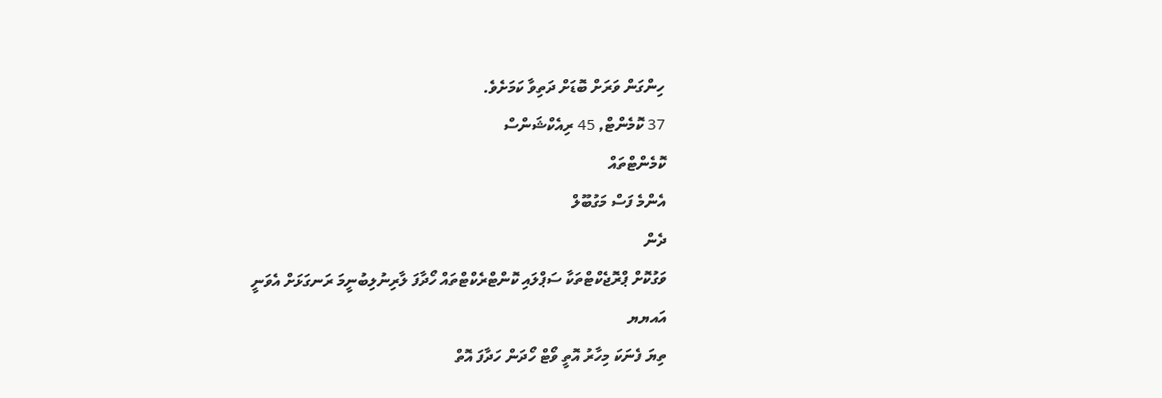ހިންގަން ވަރަށް ބޮޑަށް ދަތިވާ ކަމަށެވެ.
37 ކޮމެންޓް, 45 ރިއެކްޝަންސް
ކޮމެންޓްތައް
އެންމެ ފަސް މަގުބޫލް
ދެން
ވަގުކޮށް ޕްރޮޖެކްޓްތަކާ ސަޕްލައި ކޮންޓްރެކްޓްތައް ހޯދާފަ ލާރިނުލިބުނީމަ ރަނގަޅަށް އެވަނީ
އައޔޔ
ތިޔަ ފެނަކަ މިހާރު އޮތީ ވޯޓް ހޯދަން ހަދާފަ އޮތް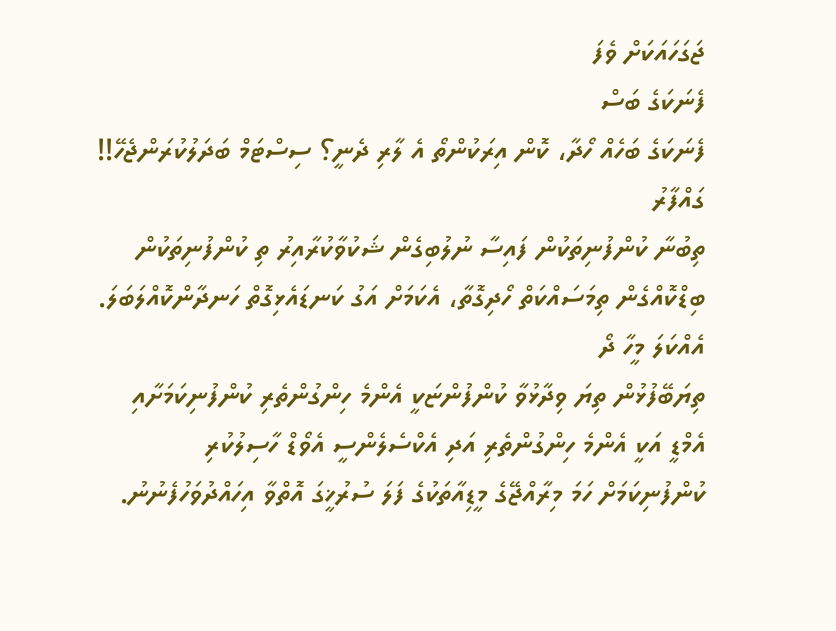ޖަގަހައަކަށް ވެފަ
ފެނަކަގެ ބަސް
ފެނަކަގެ ބަހެއް ހޯދާ، ކޮން އިރަކުންތޯ އެ ލާރި ދެނީ؟ ސިސްޓަމް ބަދަލުކުރަންޖެހޭ!!
ގައްފާރު
ތިބުނާ ކުންފުނިތަކުން ފައިސާ ނުލުބިގެން ޝަކުވާކުރާއިރު ތި ކުންފުނިތަކުން ބިޑްކޮއްގެން ތިމަސައްކަތް ހޯދިގޮތާ، އެކަމަށް އަގު ކަނޑައެޅިގޮތް ހަނދާންކޮއްލަބަލަ.
އެއްކަލަ މީހާ ދޯ
ތިޔަބޭފުޅުން ތިޔަ ވިދާޅުވާ ކުންފުންޏަކީ އެންމެ ހިންގުންތެރި ކުންފުނިކަމަށާއި އެމްޑީ އަކީ އެންމެ ހިންގުންތެރި އަދި އެކްސެލެންސީ އެވޯޑް ހާސިލުކުރި ކުންފުނިކަމަށް ހަމަ މިރާއްޖޭގެ މީޑިއާތަކުގެ ފަލަ ސުރުޚީގަ އޮތްވާ އިހައްދުވަހުފެނުނު.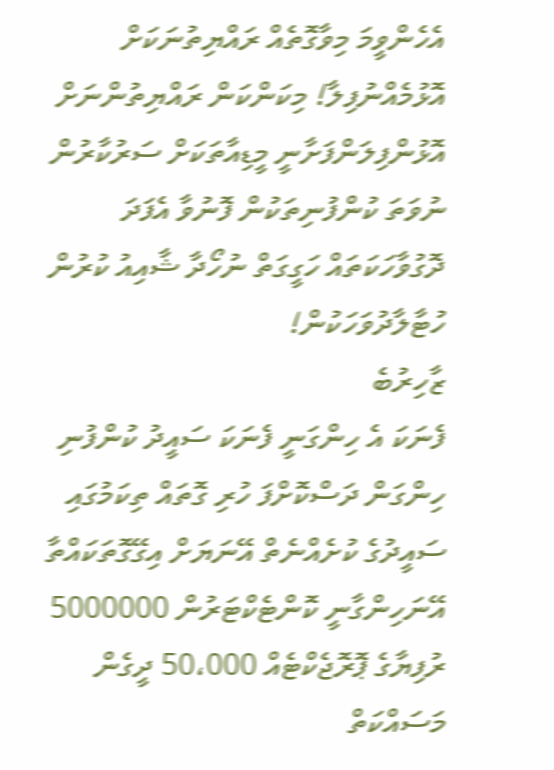އެހެންވީމަ މިވާގޮތެއް ރައްޔިތުނަކަށް އޮޅުމެއްނުފިލާ! މިކަންކަން ރައްޔިތުންނަށް އޮޅުންފިލަންފަށާނީ މީޑިއާތަކަށް ސަރުކާރުން ނުވަތަ ކުންފުނިތަކުން ފޮނުވާ އެފަދަ ދޮގުވާހަކަތައް ހަގީގަތް ނުހޯދާ ޝާއިއު ކުރުން ހުޓާލާދުވަހަކުން!
ޒާހިރުބެ
ފެނަކަ އެ ހިންގަނީ ފެނަކަ ސައީދު ކުންފުނި ހިންގަން ދަސްކޮށްފަ ހުރި ގޮތައް ތިކަމުގައި ސައީދުގެ ކުށެއްނެތް އޭނަޔަށް އިގޭގޮތަކައްތާ އޭނަހިންގާނީ ކޮންޓެކްޓަރުން 5000000 ރުފިޔާގެ ޕޮރޮޖެކްޓެއް 50،000 ދީގެން މަސައްކަތް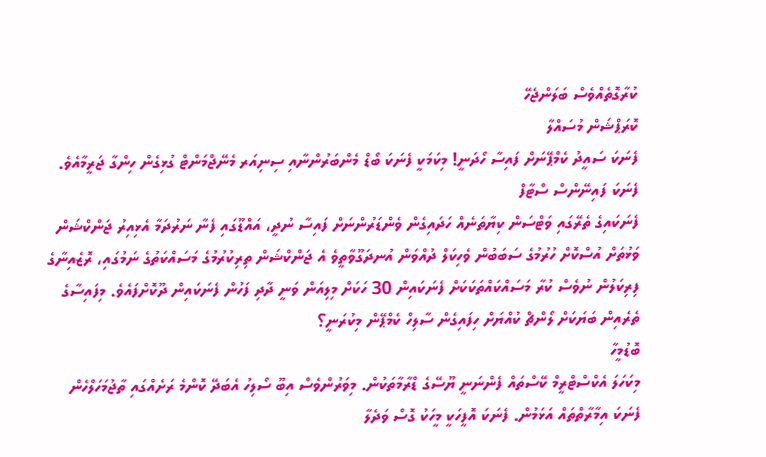ކުރާގޮތެއްވެސް ބަލަންޖެހޭ
ކޮރަޕްޝަން މުސައްލާ
ފެނަކަ ސައީދު ކެމްޕޭނަށް ފައިސާ ހޯދަނީ! މިކަމަކީ ފެނަކަ ބޯޑް މެންބަރުންނާއި ސިނިއަރ މެނޭޖްމަންޓް ގުޅިގެން ހިންގާ ޖަރީމާއެވެ.
ފެނަކަ ފައިނޭންސް ސްޓާފް
ފެނަކައިގެ ތެރޭގައި ވަޓްސަން ކިޔާތަނެއް ހަދައިގެން ވެންޑަރުންނަށް ފައިސާ ނުދީ، އައްޑޫގައި ފެނާ ނަރުދަމާ އެޅިއިރު ޖަންކްޝަން ވަޅުތަށް އުސްކޮށް ހުރުމުގެ ސަބަބުން ވެހިކަލް ދުއްވަން އުނދަގޫވާތީވެ އެ ޖަންކްޝަން ތިރިކުރުމުގެ މަސައްކަތުގެ ނަމުގައި، ރޮޒެއިނާގެ ފިރިކަލުން ނުވެސް ކުރާ މަސައްކައްތަކަކަށް ފެނަކައިން 30 ހަކަށް މިލިއަން ވަނީ ދާދި ފަހުން ފެނަކައިން ދޫކޮށްފައެވެ. މިފައިސާގެ ތެރެއިން ބަޔަކަށް ލޯންޗް ކުއްޔަށް ހިފައިގެން ސާލިހް ކެމްޕޭން މިކުރަނީ؟
ބޮޑުމީހާ
މިކަހަލަ އެކްސްޓްރީމް ކޭސްތައް ފެންނަނީ ޔޫސޭގެ ޑްރާމާތަކުން. މިވަރުންވެސް އިބޫ ސޯލިހު އެބަދޭ ކޮންމެ ރަށެއްގައި ތާޖުމަހަލްހެން ފެނަކަ އިމާރާތްތައް އަޅަމުން. ފެނަކަ އޮފީހަކީ މީހަކު ގޮސް ވަދެލާ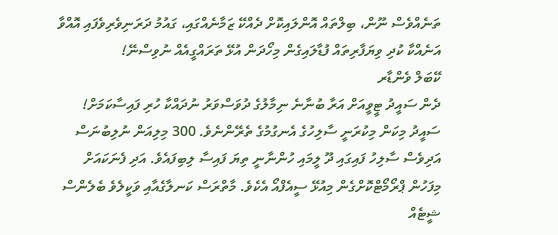ތަނެއްވެސް ނޫން، ބިލްތައް އޮންލައިކޮށް ދެއްކޭ ޒަމާނެއްގައި، ގައުމު ދަރަނިވެރިވެފައި އޮއްވާ އަނެއްކާ ކުދި ވިޔަފާރިތައް ފުޑާލައިގެން މިހޯދަން އުޅޭ ތަރައްގީއެއް ނުވިސްނޭ!
ކޭބަލް ވެންޑާރ
ދެން ސައީދު ޓީވީއަށް އަރާ ބުނާނެ ނިމާލުގެ ދުވަސްވަރު ނުދައްކާ ހުރި ފައިސާކަމަށް! ސައީދު މިކަން މިކުރަނީ ސާލިހުގެ އެނގުމުގެ ތެރޭންނެވެ. 300 މިލިއަން ނުލިބުނަސް އަދިވެސް ސާލިހު ފައިގައި ދޫ ލީމައި ހުންނާނީ ތިޔަ ފައިސާ ލިބިފައެވެ. އަދި ފެނަކައަށް މިފަހުން ޕްރޯމޯޓްކޮށްގެން މިއުޅޭ ސީއެފްއޯ އެކެވެ. މާތްރަސް ކަނލާގެއާއި ވަކީލެވެ ބެލެންސް ޝީޓެއް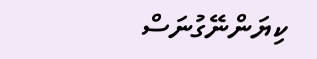ކިޔަންނޭގުނަސް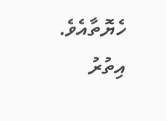ހެޔޮތާއެވެ.
އިތުރު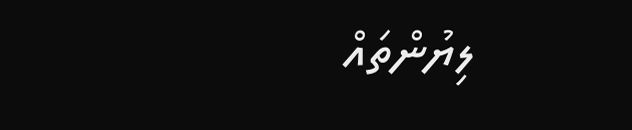ލިޔުންތައް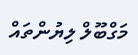މަގްބޫލް ލިޔުންތައް